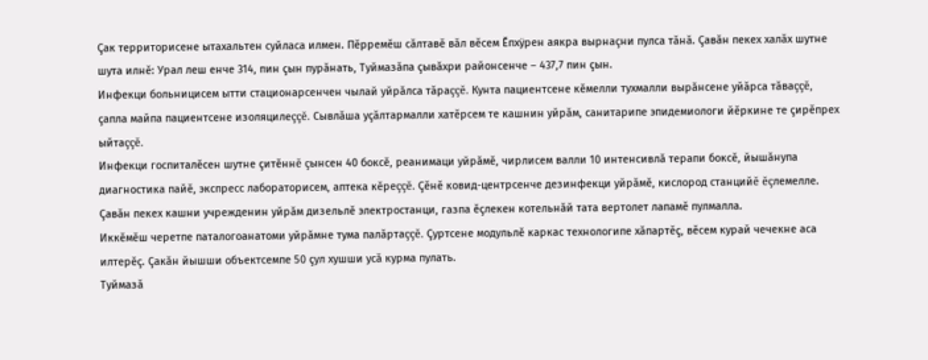Çак территорисене ытахальтен суйласа илмен. Пĕрремĕш сăлтавĕ вăл вĕсем Ĕпхÿрен аякра вырнаçни пулса тăнă. Çавăн пекех халăх шутне шута илнĕ: Урал леш енче 314, пин çын пурăнать, Туймазăпа çывăхри районсенче – 437,7 пин çын.
Инфекци больницисем ытти стационарсенчен чылай уйрăлса тăраççĕ. Кунта пациентсене кĕмелли тухмалли вырăнсене уйăрса тăваççĕ, çапла майпа пациентсене изоляцилеççĕ. Сывлăша уçăлтармалли хатĕрсем те кашнин уйрăм, санитарипе эпидемиологи йĕркине те çирĕпрех ыйтаççĕ.
Инфекци госпиталĕсен шутне çитĕннĕ çынсен 40 боксĕ, реанимаци уйрăмĕ, чирлисем валли 10 интенсивлă терапи боксĕ, йышăнупа диагностика пайĕ, экспресс лабораторисем, аптека кĕреççĕ. Çĕнĕ ковид-центрсенче дезинфекци уйрăмĕ, кислород станцийĕ ĕçлемелле. Çавăн пекех кашни учрежденин уйрăм дизельлĕ электростанци, газпа ĕçлекен котельнăй тата вертолет лапамĕ пулмалла.
Иккĕмĕш черетпе паталогоанатоми уйрăмне тума палăртаççĕ. Çуртсене модульлĕ каркас технологипе хăпартĕç, вĕсем курай чечекне аса илтерĕç. Çакăн йышши объектсемпе 50 çул хушши усă курма пулать.
Туймазă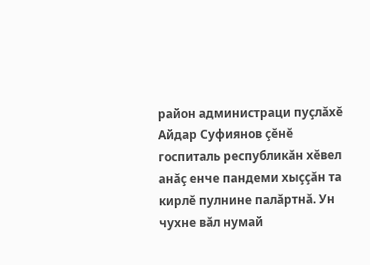район администраци пуçлăхĕ Айдар Суфиянов çĕнĕ госпиталь республикăн хĕвел анăç енче пандеми хыççăн та кирлĕ пулнине палăртнă. Ун чухне вăл нумай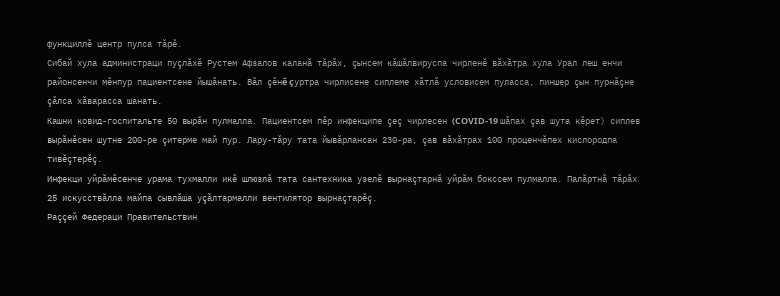функциллĕ центр пулса тăрĕ.
Сибай хула администраци пуçлăхĕ Рустем Афзалов каланă тăрăх, çынсем кăшăлвируспа чирленĕ вăхăтра хула Урал леш енчи районсенчи мĕнпур пациентсене йышăнать. Вăл çĕнĕ çуртра чирлисене сиплеме хăтлă условисем пуласса, пиншер çын пурнăçне çăлса хăварасса шанать.
Кашни ковид-госпитальте 50 вырăн пулмалла. Пациентсем пĕр инфекципе çеç чирлесен (COVID-19 шăпах çав шута кĕрет) сиплев вырăнĕсен шутне 200-ре çитерме май пур. Лару-тăру тата йывăрлансан 230-ра, çав вăхăтрах 100 проценчĕпех кислородпа тивĕçтерĕç.
Инфекци уйрăмĕсенче урама тухмалли икĕ шлюзлă тата сантехника узелĕ вырнаçтарнă уйрăм бокссем пулмалла. Палăртнă тăрăх 25 искусствăлла майпа сывлăша уçăлтармалли вентилятор вырнаçтарĕç.
Раççей Федераци Правительствин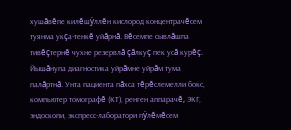хушăвĕпе килĕшÿллĕн кислород концентрачĕсем туянма укçа-тенкĕ уйăрнă. Вĕсемпе сывлăшпа тивĕçтернĕ чухне резервлă çăлкуç пек усă курĕç.
Йышăнупа диагностика уйрăмне уйрăм тума палăртнă. Унта пациента пăхса тĕрĕслемелли бокс, компьютер томографĕ (КТ), ренген аппарачĕ, ЭКГ, эндоскопи, экспресс-лаборатори пÿлĕмĕсем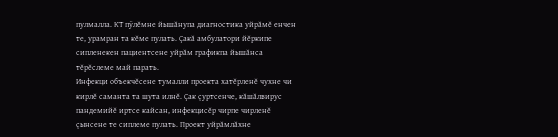пулмалла. КТ пÿлĕмне йышăнупа диагностика уйрăмĕ енчен те, урамран та кĕме пулать. Çакă амбулатори йĕркипе сипленекен пациентсене уйрăм графикпа йышăнса тĕрĕслеме май парать.
Инфекци объекчĕсене тумалли проекта хатĕрленĕ чухне чи кирлĕ саманта та шута илнĕ. Çак çуртсенче, кăшăлвирус пандемийĕ иртсе кайсан, инфекцисĕр чирпе чирленĕ çынсене те сиплеме пулать. Проект уйрăмлăхне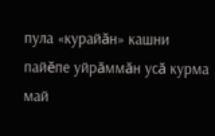пула «курайăн» кашни пайĕпе уйрăммăн усă курма май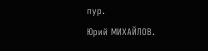пур.
Юрий МИХАЙЛОВ.